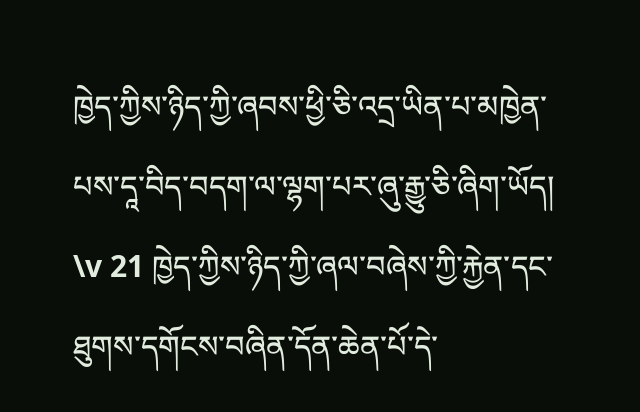ཁྱེད་ཀྱིས་ཉིད་ཀྱི་ཞབས་ཕྱི་ཅི་འདྲ་ཡིན་པ་མཁྱེན་པས་དཱ་བིད་བདག་ལ་ལྷག་པར་ཞུ་རྒྱུ་ཅི་ཞིག་ཡོད། \v 21 ཁྱེད་ཀྱིས་ཉིད་ཀྱི་ཞལ་བཞེས་ཀྱི་རྐྱེན་དང་ཐུགས་དགོངས་བཞིན་དོན་ཆེན་པོ་དེ་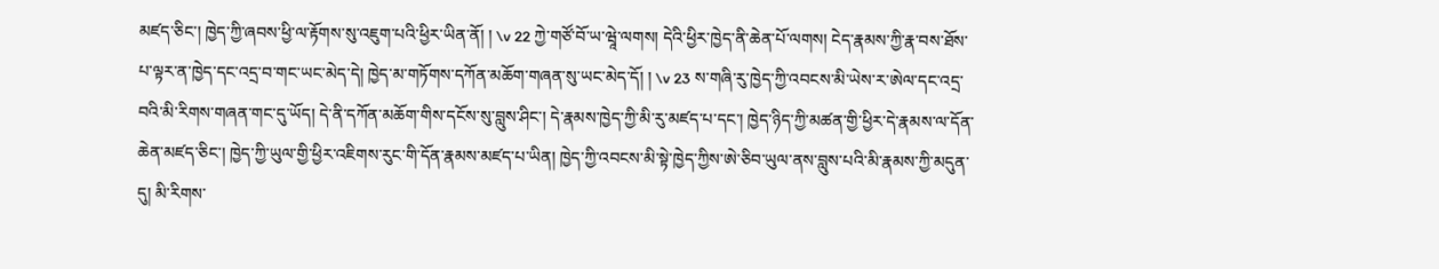མཛད་ཅིང་། ཁྱེད་ཀྱི་ཞབས་ཕྱི་ལ་རྟོགས་སུ་འཇུག་པའི་ཕྱིར་ཡིན་ནོ། ། \v 22 ཀྱེ་གཙོ་བོ་ཡ་ཝཱེ་ལགས། དེའི་ཕྱིར་ཁྱེད་ནི་ཆེན་པོ་ལགས། ངེད་རྣམས་ཀྱི་རྣ་བས་ཐོས་པ་ལྟར་ན་ཁྱེད་དང་འདྲ་བ་གང་ཡང་མེད་དེ། ཁྱེད་མ་གཏོགས་དཀོན་མཆོག་གཞན་སུ་ཡང་མེད་དོ། ། \v 23 ས་གཞི་རུ་ཁྱེད་ཀྱི་འབངས་མི་ཡེས་ར་ཨེལ་དང་འདྲ་བའི་མི་རིགས་གཞན་གང་དུ་ཡོད། དེ་ནི་དཀོན་མཆོག་གིས་དངོས་སུ་བླུས་ཤིང་། དེ་རྣམས་ཁྱེད་ཀྱི་མི་རུ་མཛད་པ་དང་། ཁྱེད་ཉིད་ཀྱི་མཚན་གྱི་ཕྱིར་དེ་རྣམས་ལ་དོན་ཆེན་མཛད་ཅིང་། ཁྱེད་ཀྱི་ཡུལ་གྱི་ཕྱིར་འཇིགས་རུང་གི་དོན་རྣམས་མཛད་པ་ཡིན། ཁྱེད་ཀྱི་འབངས་མི་སྟེ་ཁྱེད་ཀྱིས་ཨེ་ཅིབ་ཡུལ་ནས་བླུས་པའི་མི་རྣམས་ཀྱི་མདུན་དུ། མི་རིགས་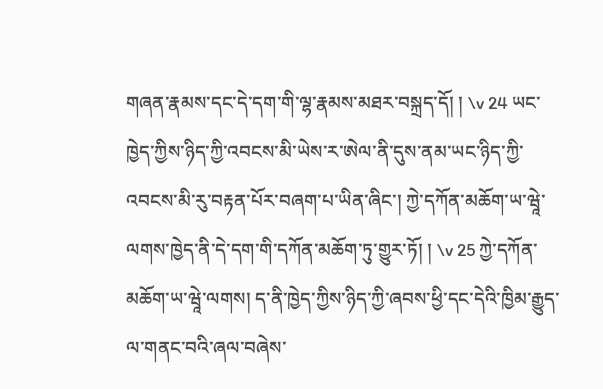གཞན་རྣམས་དང་དེ་དག་གི་ལྷ་རྣམས་མཐར་བསྐྲད་དོ། ། \v 24 ཡང་ཁྱེད་ཀྱིས་ཉིད་ཀྱི་འབངས་མི་ཡེས་ར་ཨེལ་ནི་དུས་ནམ་ཡང་ཉིད་ཀྱི་འབངས་མི་རུ་བརྟན་པོར་བཞག་པ་ཡིན་ཞིང་། ཀྱེ་དཀོན་མཆོག་ཡ་ཝཱེ་ལགས་ཁྱེད་ནི་དེ་དག་གི་དཀོན་མཆོག་ཏུ་གྱུར་ཏོ། ། \v 25 ཀྱེ་དཀོན་མཆོག་ཡ་ཝཱེ་ལགས། ད་ནི་ཁྱེད་ཀྱིས་ཉིད་ཀྱི་ཞབས་ཕྱི་དང་དེའི་ཁྱིམ་རྒྱུད་ལ་གནང་བའི་ཞལ་བཞེས་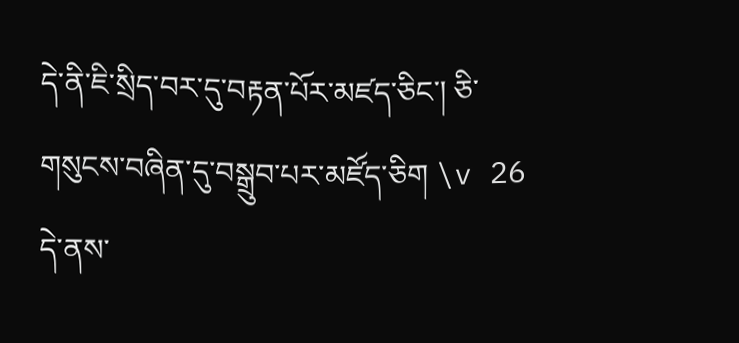དེ་ནི་ཇི་སྲིད་བར་དུ་བརྟན་པོར་མཛད་ཅིང་། ཅི་གསུངས་བཞིན་དུ་བསྒྲུབ་པར་མཛོད་ཅིག \v 26 དེ་ནས་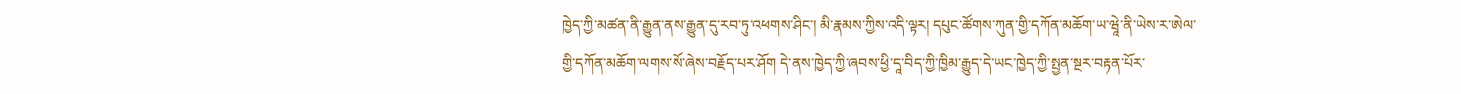ཁྱེད་ཀྱི་མཚན་ནི་རྒྱུན་ནས་རྒྱུན་དུ་རབ་ཏུ་འཕགས་ཤིང་། མི་རྣམས་ཀྱིས་འདི་ལྟར། དཔུང་ཚོགས་ཀུན་གྱི་དཀོན་མཆོག་ཡ་ཝཱེ་ནི་ཡེས་ར་ཨེལ་གྱི་དཀོན་མཆོག་ལགས་སོ་ཞེས་བརྗོད་པར་ཤོག དེ་ནས་ཁྱེད་ཀྱི་ཞབས་ཕྱི་དཱ་བིད་ཀྱི་ཁྱིམ་རྒྱུད་དེ་ཡང་ཁྱེད་ཀྱི་སྤྱན་སྔར་བརྟན་པོར་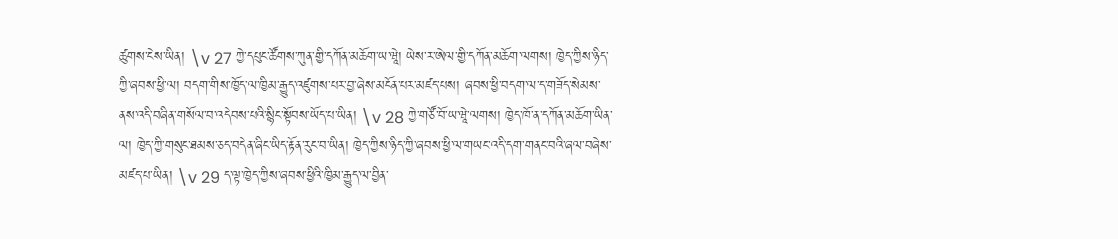ཚུགས་ངེས་ཡིན། \v 27 ཀྱེ་དཔུང་ཚོགས་ཀུན་གྱི་དཀོན་མཆོག་ཡ་ཝཱེ། ཡེས་ར་ཨེལ་གྱི་དཀོན་མཆོག་ལགས། ཁྱེད་ཀྱིས་ཉིད་ཀྱི་ཞབས་ཕྱི་ལ། བདག་གིས་ཁྱོད་ལ་ཁྱིམ་རྒྱུད་འཛུགས་པར་བྱ་ཞེས་མངོན་པར་མཛད་པས། ཞབས་ཕྱི་བདག་ལ་ད་གཟོད་སེམས་ནས་འདི་བཞིན་གསོལ་བ་འདེབས་པའི་སྙིང་སྟོབས་ཡོད་པ་ཡིན། \v 28 ཀྱེ་གཙོ་བོ་ཡ་ཝཱེ་ལགས། ཁྱེད་ཁོ་ན་དཀོན་མཆོག་ཡིན་ལ། ཁྱེད་ཀྱི་གསུང་ཐམས་ཅད་བདེན་ཞིང་ཡིད་རྟོན་རུང་བ་ཡིན། ཁྱེད་ཀྱིས་ཉིད་ཀྱི་ཞབས་ཕྱི་ལ་གཡང་འདི་དག་གནང་བའི་ཞལ་བཞེས་མཛད་པ་ཡིན། \v 29 ད་ལྟ་ཁྱེད་ཀྱིས་ཞབས་ཕྱིའི་ཁྱིམ་རྒྱུད་ལ་བྱིན་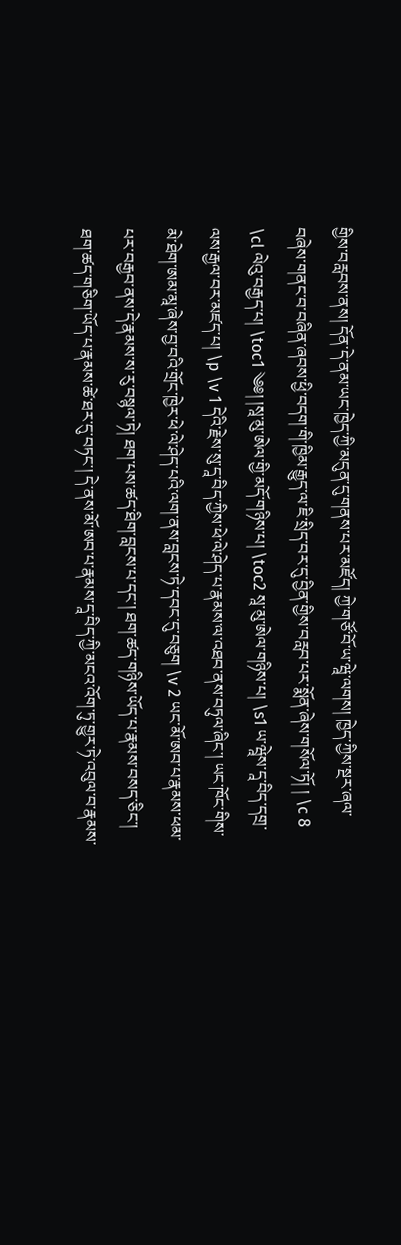གྱིས་བརླབས་ནས། དོན་དེ་ནམ་ཡང་ཁྱེད་ཀྱི་མདུན་དུ་གནས་པར་མཛོད། ཀྱེ་གཙོ་བོ་ཡ་ཝཱེ་ལགས། ཁྱེད་ཀྱིས་སྔར་ཞལ་བཞེས་གནང་བ་བཞིན་ཞབས་ཕྱི་བདག་གི་ཁྱིམ་རྒྱུད་ལ་ཇི་སྲིད་བར་དུ་བྱིན་གྱིས་བརླབ་པར་སྨོན་ཞེས་གསོལ་ཏོ། ། \c 8 \cl ལེའུ་བརྒྱད་པ། \toc1 ༄༅། །སཱ་མུ་ཨེལ་གྱི་མདོ་གཉིས་པ། \toc2 སཱ་མུ་ཨེལ་གཉིས་པ། \s1 ཡ་ཝཱེས་དཱ་བིད་དགྲ་ལས་རྒྱལ་བར་མཛད་པ། \p \v 1 དེའི་རྗེས་སུ་དཱ་བིད་ཀྱིས་ཕེ་ལེ་ཤེད་པ་རྣམས་ལ་འཐབ་ནས་བཏུལ་ཞིང་། ཡང་ཁོང་གིས་མེ་ཐེག་ཨམ་མཱ་ཞེས་བྱ་བའི་གྲོང་ཁྱེར་ཕེ་ལེ་ཤེད་པའི་ལག་ནས་བླངས་ཏེ་དབང་དུ་བཅུག \v 2 ཡང་མོ་ཨབ་པ་རྣམས་ཕམ་པར་བརྒྱབ་ནས་དེ་རྣམས་ས་རུ་བསྙལ་ཏེ། ཐག་པས་ཚད་ཐིག་བླངས་པ་དང་། ཐག་ཚད་གཉིས་ཡོད་པ་རྣམས་བསད་ཅིང་། ཐག་ཚད་གཅིག་ཡོད་པ་རྣམས་ཚེ་ཐར་དུ་བཏང་། དེ་ནས་མོ་ཨབ་པ་རྣམས་དཱ་བིད་ཀྱི་མངའ་འོག་ཏུ་གྱུར་ཏེ་འབུལ་བ་རྣམས་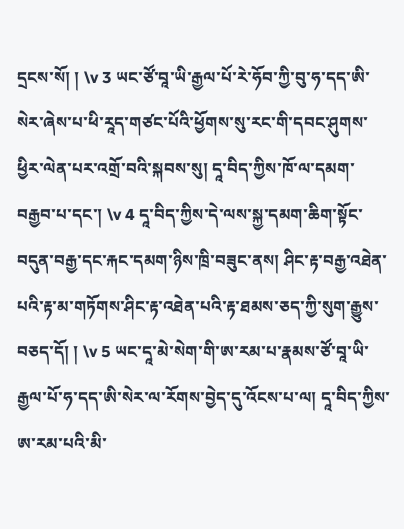དྲངས་སོ། ། \v 3 ཡང་ཙོ་བཱ་ཡི་རྒྱལ་པོ་རེ་ཧོབ་ཀྱི་བུ་ཧ་དད་ཨི་སེར་ཞེས་པ་ཕི་རཱད་གཙང་པོའི་ཕྱོགས་སུ་རང་གི་དབང་ཤུགས་ཕྱིར་ལེན་པར་འགྲོ་བའི་སྐབས་སུ། དཱ་བིད་ཀྱིས་ཁོ་ལ་དམག་བརྒྱབ་པ་དང་། \v 4 དཱ་བིད་ཀྱིས་དེ་ལས་སྐྱ་དམག་ཆིག་སྟོང་བདུན་བརྒྱ་དང་རྐང་དམག་ཉིས་ཁྲི་བཟུང་ནས། ཤིང་རྟ་བརྒྱ་འཐེན་པའི་རྟ་མ་གཏོགས་ཤིང་རྟ་འཐེན་པའི་རྟ་ཐམས་ཅད་ཀྱི་སུག་རྒྱུས་བཅད་དོ། ། \v 5 ཡང་དཱ་མེ་སེག་གི་ཨ་རམ་པ་རྣམས་ཙོ་བཱ་ཡི་རྒྱལ་པོ་ཧ་དད་ཨི་སེར་ལ་རོགས་བྱེད་དུ་འོངས་པ་ལ། དཱ་བིད་ཀྱིས་ཨ་རམ་པའི་མི་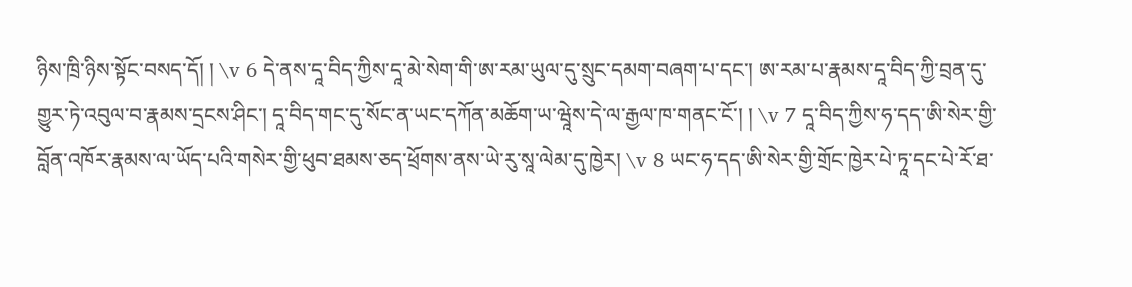ཉིས་ཁྲི་ཉིས་སྟོང་བསད་དོ། ། \v 6 དེ་ནས་དཱ་བིད་ཀྱིས་དཱ་མེ་སེག་གི་ཨ་རམ་ཡུལ་དུ་སྲུང་དམག་བཞག་པ་དང་། ཨ་རམ་པ་རྣམས་དཱ་བིད་ཀྱི་བྲན་དུ་གྱུར་ཏེ་འབུལ་བ་རྣམས་དྲངས་ཤིང་། དཱ་བིད་གང་དུ་སོང་ན་ཡང་དཀོན་མཆོག་ཡ་ཝཱེས་དེ་ལ་རྒྱལ་ཁ་གནང་ངོ་། ། \v 7 དཱ་བིད་ཀྱིས་ཧ་དད་ཨི་སེར་གྱི་བློན་འཁོར་རྣམས་ལ་ཡོད་པའི་གསེར་གྱི་ཕུབ་ཐམས་ཅད་ཕྲོགས་ནས་ཡེ་རུ་སཱ་ལེམ་དུ་ཁྱེར། \v 8 ཡང་ཧ་དད་ཨི་སེར་གྱི་གྲོང་ཁྱེར་པེ་ཏཱ་དང་པེ་རོ་ཐ་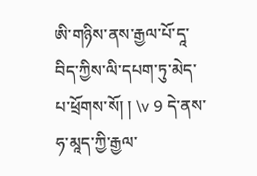ཨི་གཉིས་ནས་རྒྱལ་པོ་དཱ་བིད་ཀྱིས་ལི་དཔག་ཏུ་མེད་པ་ཕྲོགས་སོ། ། \v 9 དེ་ནས་ཧ་མཱད་ཀྱི་རྒྱལ་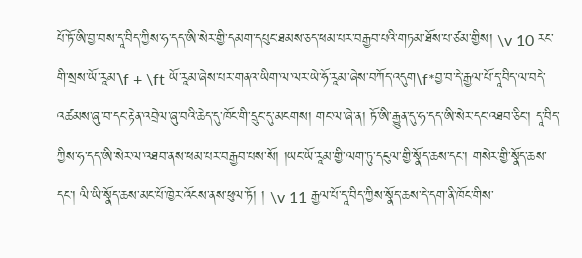པོ་ཏོ་ཨི་བྱ་བས་དཱ་བིད་ཀྱིས་ཧ་དད་ཨི་སེར་གྱི་དམག་དཔུང་ཐམས་ཅད་ཕམ་པར་བརྒྱབ་པའི་གཏམ་ཐོས་པ་ཙམ་གྱིས། \v 10 རང་གི་སྲས་ཡོ་རཱམ་\f + \ft ཡོ་རཱམ་ཞེས་པར་གནའ་ཡིག་ལ་ལར་ཡེ་ཧོ་རཱམ་ཞེས་བཀོད་འདུག\f*བྱ་བ་དེ་རྒྱལ་པོ་དཱ་བིད་ལ་བདེ་འཚམས་ཞུ་བ་དང་རྟེན་འབྲེལ་ཞུ་བའི་ཆེད་དུ་ཁོང་གི་དྲུང་དུ་མངགས། གང་ལ་ཞེ་ན། ཏོ་ཨི་རྒྱུན་དུ་ཧ་དད་ཨི་སེར་དང་འཐབ་ཅིང་། དཱ་བིད་ཀྱིས་ཧ་དད་ཨི་སེར་ལ་འཐབ་ནས་ཕམ་པར་བརྒྱབ་པས་སོ། །ཡང་ཡོ་རཱམ་གྱི་ལག་ཏུ་དངུལ་གྱི་སྣོད་ཆས་དང་། གསེར་གྱི་སྣོད་ཆས་དང་། ལི་ཡི་སྣོད་ཆས་མང་པོ་ཁྱེར་འོངས་ནས་ཕུལ་ཏོ། ། \v 11 རྒྱལ་པོ་དཱ་བིད་ཀྱིས་སྣོད་ཆས་དེ་དག་ནི་ཁོང་གིས་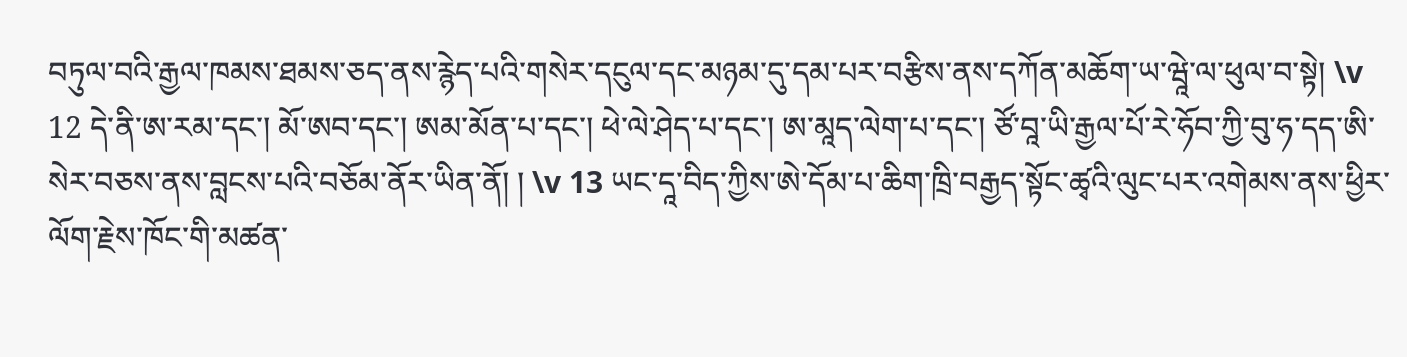བཏུལ་བའི་རྒྱལ་ཁམས་ཐམས་ཅད་ནས་རྙེད་པའི་གསེར་དངུལ་དང་མཉམ་དུ་དམ་པར་བརྩིས་ནས་དཀོན་མཆོག་ཡ་ཝཱེ་ལ་ཕུལ་བ་སྟེ། \v 12 དེ་ནི་ཨ་རམ་དང་། མོ་ཨབ་དང་། ཨམ་མོན་པ་དང་། ཕེ་ལེ་ཤེད་པ་དང་། ཨ་མཱད་ལེག་པ་དང་། ཙོ་བཱ་ཡི་རྒྱལ་པོ་རེ་ཧོབ་ཀྱི་བུ་ཧ་དད་ཨི་སེར་བཅས་ནས་བླངས་པའི་བཅོམ་ནོར་ཡིན་ནོ། ། \v 13 ཡང་དཱ་བིད་ཀྱིས་ཨེ་དོམ་པ་ཆིག་ཁྲི་བརྒྱད་སྟོང་ཚྭའི་ལུང་པར་འགེམས་ནས་ཕྱིར་ལོག་རྗེས་ཁོང་གི་མཚན་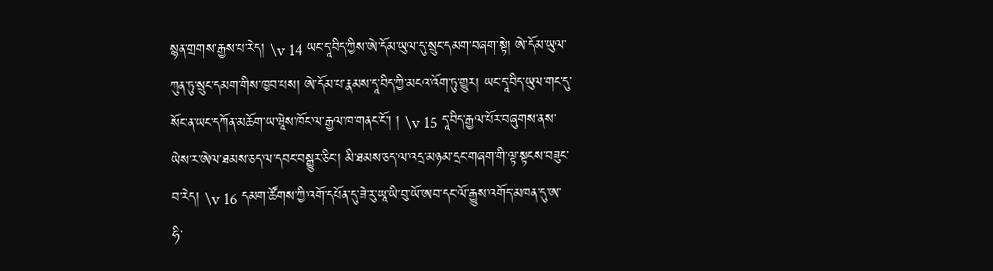སྙན་གྲགས་རྒྱས་པ་རེད། \v 14 ཡང་དཱ་བིད་ཀྱིས་ཨེ་དོམ་ཡུལ་དུ་སྲུང་དམག་བཞག་སྟེ། ཨེ་དོམ་ཡུལ་ཀུན་ཏུ་སྲུང་དམག་གིས་ཁྱབ་པས། ཨེ་དོམ་པ་རྣམས་དཱ་བིད་ཀྱི་མངའ་འོག་ཏུ་གྱུར། ཡང་དཱ་བིད་ཡུལ་གང་དུ་སོང་ན་ཡང་དཀོན་མཆོག་ཡ་ཝཱེས་ཁོང་ལ་རྒྱལ་ཁ་གནང་ངོ་། ། \v 15 དཱ་བིད་རྒྱལ་པོར་བཞུགས་ནས་ཡེས་ར་ཨེལ་ཐམས་ཅད་ལ་དབང་བསྒྱུར་ཅིང་། མི་ཐམས་ཅད་ལ་འདྲ་མཉམ་དྲང་གཞག་གི་ལྟ་སྟངས་བཟུང་བ་རེད། \v 16 དམག་ཚོགས་ཀྱི་འགོ་དཔོན་དུ་ཟེ་རུ་ཡཱ་ཡི་བུ་ཡོ་ཨབ་དང་ལོ་རྒྱུས་འགོད་མཁན་དུ་ཨ་ཧི་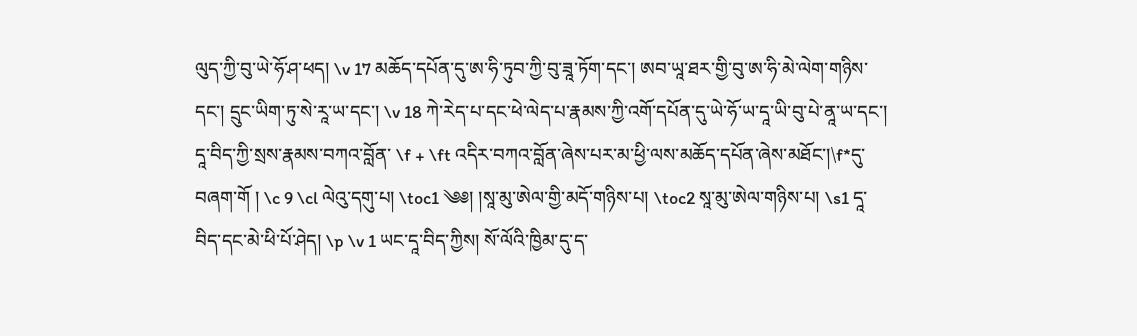ལུད་ཀྱི་བུ་ཡེ་ཧོ་ཤ་ཕད། \v 17 མཆོད་དཔོན་དུ་ཨ་ཧི་ཏུབ་ཀྱི་བུ་ཟཱ་ཏོག་དང་། ཨབ་ཡཱ་ཐར་གྱི་བུ་ཨ་ཧི་མེ་ལེག་གཉིས་དང་། དྲུང་ཡིག་ཏུ་སེ་རཱ་ཡ་དང་། \v 18 ཀེ་རེད་པ་དང་ཕེ་ལེད་པ་རྣམས་ཀྱི་འགོ་དཔོན་དུ་ཡེ་ཧོ་ཡ་དཱ་ཡི་བུ་པེ་ནཱ་ཡ་དང་། དཱ་བིད་ཀྱི་སྲས་རྣམས་བཀའ་བློན་ \f + \ft འདིར་བཀའ་བློན་ཞེས་པར་མ་ཕྱི་ལས་མཆོད་དཔོན་ཞེས་མཐོང་།\f*དུ་བཞག་གོ ། \c 9 \cl ལེའུ་དགུ་པ། \toc1 ༄༅། །སཱ་མུ་ཨེལ་གྱི་མདོ་གཉིས་པ། \toc2 སཱ་མུ་ཨེལ་གཉིས་པ། \s1 དཱ་བིད་དང་མེ་ཕི་པོ་ཤེད། \p \v 1 ཡང་དཱ་བིད་ཀྱིས། སོ་ལོའི་ཁྱིམ་དུ་ད་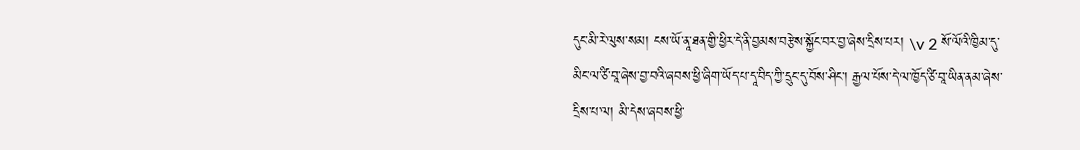དུང་མི་རེ་ལུས་སམ། ངས་ཡོ་ནཱ་ཐན་གྱི་ཕྱིར་དེ་ནི་བྱམས་བརྩེས་སྐྱོང་བར་བྱ་ཞེས་དྲིས་པར། \v 2 སོ་ལོའི་ཁྱིམ་དུ་མིང་ལ་ཙི་བཱ་ཞེས་བྱ་བའི་ཞབས་ཕྱི་ཞིག་ཡོད་པ་དཱ་བིད་ཀྱི་དྲུང་དུ་བོས་ཤིང་། རྒྱལ་པོས་དེ་ལ་ཁྱོད་ཙི་བཱ་ཡིན་ནམ་ཞེས་དྲིས་པ་ལ། མི་དེས་ཞབས་ཕྱི་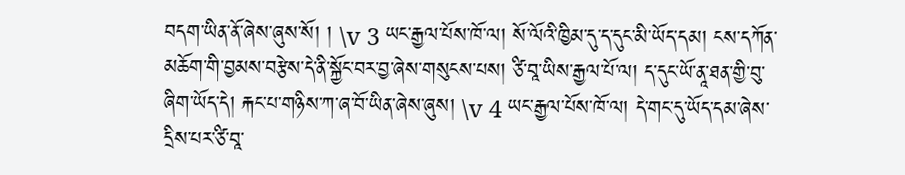བདག་ཡིན་ནོ་ཞེས་ཞུས་སོ། ། \v 3 ཡང་རྒྱལ་པོས་ཁོ་ལ། སོ་ལོའི་ཁྱིམ་དུ་ད་དུང་མི་ཡོད་དམ། ངས་དཀོན་མཆོག་གི་བྱམས་བརྩེས་དེ་ནི་སྐྱོང་བར་བྱ་ཞེས་གསུངས་པས། ཙི་བཱ་ཡིས་རྒྱལ་པོ་ལ། ད་དུང་ཡོ་ནཱ་ཐན་གྱི་བུ་ཞིག་ཡོད་དེ། རྐང་པ་གཉིས་ཀ་ཞ་བོ་ཡིན་ཞེས་ཞུས། \v 4 ཡང་རྒྱལ་པོས་ཁོ་ལ། དེ་གང་དུ་ཡོད་དམ་ཞེས་དྲིས་པར་ཙི་བཱ་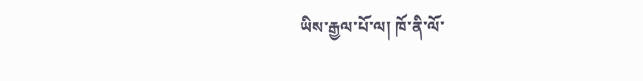ཡིས་རྒྱལ་པོ་ལ། ཁོ་ནི་ལོ་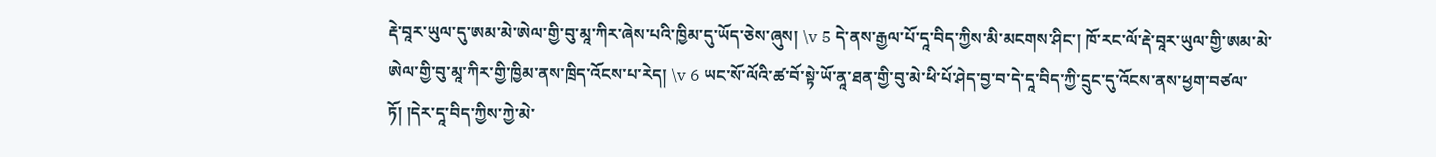རྡེ་བཱར་ཡུལ་དུ་ཨམ་མེ་ཨེལ་གྱི་བུ་མཱ་ཀིར་ཞེས་པའི་ཁྱིམ་དུ་ཡོད་ཅེས་ཞུས། \v 5 དེ་ནས་རྒྱལ་པོ་དཱ་བིད་ཀྱིས་མི་མངགས་ཤིང་། ཁོ་རང་ལོ་རྡེ་བཱར་ཡུལ་གྱི་ཨམ་མེ་ཨེལ་གྱི་བུ་མཱ་ཀིར་གྱི་ཁྱིམ་ནས་ཁྲིད་འོངས་པ་རེད། \v 6 ཡང་སོ་ལོའི་ཚ་བོ་སྟེ་ཡོ་ནཱ་ཐན་གྱི་བུ་མེ་ཕི་པོ་ཤེད་བྱ་བ་དེ་དཱ་བིད་ཀྱི་དྲུང་དུ་འོངས་ནས་ཕྱག་བཙལ་ཏོ། །དེར་དཱ་བིད་ཀྱིས་ཀྱེ་མེ་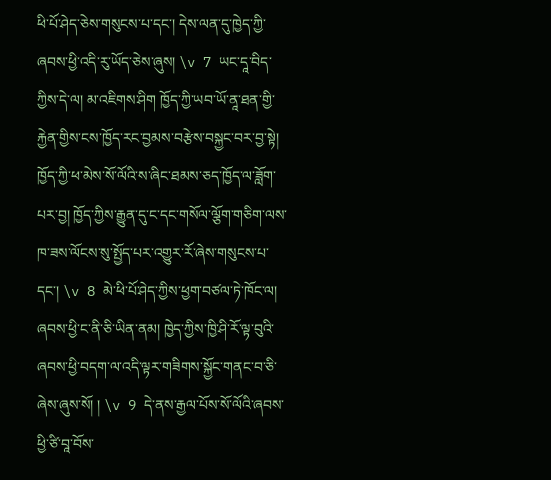ཕི་པོ་ཤེད་ཅེས་གསུངས་པ་དང་། དེས་ལན་དུ་ཁྱེད་ཀྱི་ཞབས་ཕྱི་འདི་རུ་ཡོད་ཅེས་ཞུས། \v 7 ཡང་དཱ་བིད་ཀྱིས་དེ་ལ། མ་འཇིགས་ཤིག ཁྱོད་ཀྱི་ཡབ་ཡོ་ནཱ་ཐན་གྱི་རྐྱེན་གྱིས་ངས་ཁྱོད་རང་བྱམས་བརྩེས་བསྐྱང་བར་བྱ་སྟེ། ཁྱོད་ཀྱི་ཕ་མེས་སོ་ལོའི་ས་ཞིང་ཐམས་ཅད་ཁྱོད་ལ་ཟློག་པར་བྱ། ཁྱོད་ཀྱིས་རྒྱུན་དུ་ང་དང་གསོལ་ལྕོག་གཅིག་ལས་ཁ་ཟས་ལོངས་སུ་སྤྱོད་པར་འགྱུར་རོ་ཞེས་གསུངས་པ་དང་། \v 8 མེ་ཕི་པོ་ཤེད་ཀྱིས་ཕྱག་བཙལ་ཏེ་ཁོང་ལ། ཞབས་ཕྱི་ང་ནི་ཅི་ཡིན་ནམ། ཁྱེད་ཀྱིས་ཁྱི་ཤི་རོ་ལྟ་བུའི་ཞབས་ཕྱི་བདག་ལ་འདི་ལྟར་གཟིགས་སྐྱོང་གནང་བ་ཅི་ཞེས་ཞུས་སོ། ། \v 9 དེ་ནས་རྒྱལ་པོས་སོ་ལོའི་ཞབས་ཕྱི་ཙི་བཱ་བོས་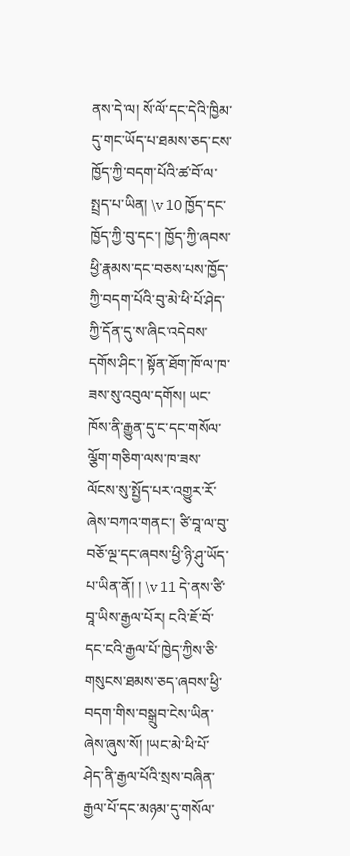ནས་དེ་ལ། སོ་ལོ་དང་དེའི་ཁྱིམ་དུ་གང་ཡོད་པ་ཐམས་ཅད་ངས་ཁྱོད་ཀྱི་བདག་པོའི་ཚ་བོ་ལ་སྤྲད་པ་ཡིན། \v 10 ཁྱོད་དང་ཁྱོད་ཀྱི་བུ་དང་། ཁྱོད་ཀྱི་ཞབས་ཕྱི་རྣམས་དང་བཅས་པས་ཁྱོད་ཀྱི་བདག་པོའི་བུ་མེ་ཕི་པོ་ཤེད་ཀྱི་དོན་དུ་ས་ཞིང་འདེབས་དགོས་ཤིང་། སྟོན་ཐོག་ཁོ་ལ་ཁ་ཟས་སུ་འབུལ་དགོས། ཡང་ཁོས་ནི་རྒྱུན་དུ་ང་དང་གསོལ་ལྕོག་གཅིག་ལས་ཁ་ཟས་ལོངས་སུ་སྤྱོད་པར་འགྱུར་རོ་ཞེས་བཀའ་གནང་། ཙི་བཱ་ལ་བུ་བཅོ་ལྔ་དང་ཞབས་ཕྱི་ཉི་ཤུ་ཡོད་པ་ཡིན་ནོ། ། \v 11 དེ་ནས་ཙི་བཱ་ཡིས་རྒྱལ་པོར། ངའི་ཇོ་བོ་དང་ངའི་རྒྱལ་པོ་ཁྱེད་ཀྱིས་ཅི་གསུངས་ཐམས་ཅད་ཞབས་ཕྱི་བདག་གིས་བསྒྲུབ་ངེས་ཡིན་ཞེས་ཞུས་སོ། །ཡང་མེ་ཕི་པོ་ཤེད་ནི་རྒྱལ་པོའི་སྲས་བཞིན་རྒྱལ་པོ་དང་མཉམ་དུ་གསོལ་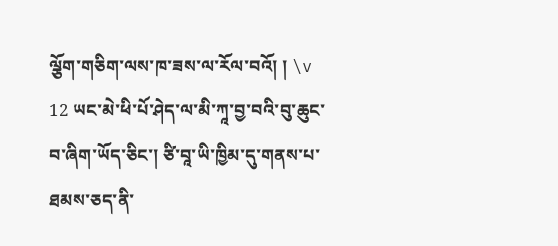ལྕོག་གཅིག་ལས་ཁ་ཟས་ལ་རོལ་བའོ། ། \v 12 ཡང་མེ་ཕི་པོ་ཤེད་ལ་མི་ཀཱ་བྱ་བའི་བུ་ཆུང་བ་ཞིག་ཡོད་ཅིང་། ཙི་བཱ་ཡི་ཁྱིམ་དུ་གནས་པ་ཐམས་ཅད་ནི་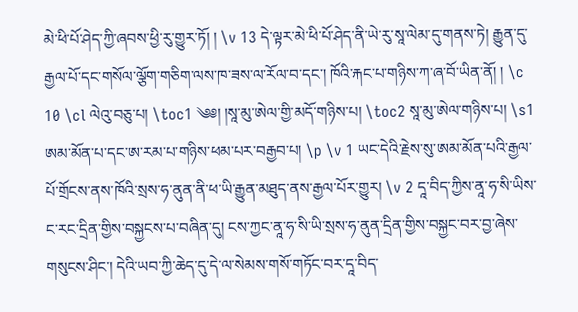མེ་ཕི་པོ་ཤེད་ཀྱི་ཞབས་ཕྱི་རུ་གྱུར་ཏོ། ། \v 13 དེ་ལྟར་མེ་ཕི་པོ་ཤེད་ནི་ཡེ་རུ་སཱ་ལེམ་དུ་གནས་ཏེ། རྒྱུན་དུ་རྒྱལ་པོ་དང་གསོལ་ལྕོག་གཅིག་ལས་ཁ་ཟས་ལ་རོལ་བ་དང་། ཁོའི་རྐང་པ་གཉིས་ཀ་ཞ་བོ་ཡིན་ནོ། ། \c 10 \cl ལེའུ་བཅུ་པ། \toc1 ༄༅། །སཱ་མུ་ཨེལ་གྱི་མདོ་གཉིས་པ། \toc2 སཱ་མུ་ཨེལ་གཉིས་པ། \s1 ཨམ་མོན་པ་དང་ཨ་རམ་པ་གཉིས་ཕམ་པར་བརྒྱབ་པ། \p \v 1 ཡང་དེའི་རྗེས་སུ་ཨམ་མོན་པའི་རྒྱལ་པོ་གྲོངས་ནས་ཁོའི་སྲས་ཧ་ནུན་ནི་ཕ་ཡི་རྒྱུན་མཐུད་ནས་རྒྱལ་པོར་གྱུར། \v 2 དཱ་བིད་ཀྱིས་ནཱ་ཧ་སི་ཡིས་ང་རང་དྲིན་གྱིས་བསྐྱངས་པ་བཞིན་དུ། ངས་ཀྱང་ནཱ་ཧ་སི་ཡི་སྲས་ཧ་ནུན་དྲིན་གྱིས་བསྐྱང་བར་བྱ་ཞེས་གསུངས་ཤིང་། དེའི་ཡབ་ཀྱི་ཆེད་དུ་དེ་ལ་སེམས་གསོ་གཏོང་བར་དཱ་བིད་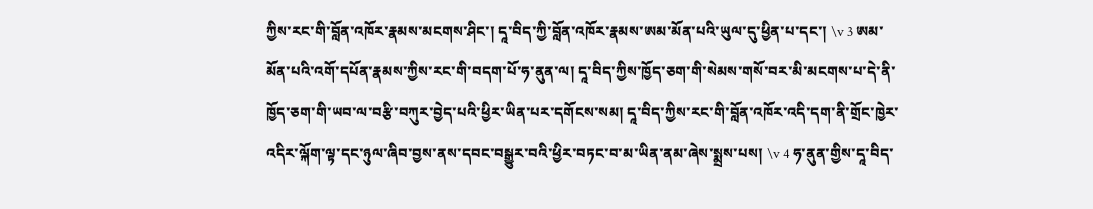ཀྱིས་རང་གི་བློན་འཁོར་རྣམས་མངགས་ཤིང་། དཱ་བིད་ཀྱི་བློན་འཁོར་རྣམས་ཨམ་མོན་པའི་ཡུལ་དུ་ཕྱིན་པ་དང་། \v 3 ཨམ་མོན་པའི་འགོ་དཔོན་རྣམས་ཀྱིས་རང་གི་བདག་པོ་ཧ་ནུན་ལ། དཱ་བིད་ཀྱིས་ཁྱོད་ཅག་གི་སེམས་གསོ་བར་མི་མངགས་པ་དེ་ནི་ཁྱོད་ཅག་གི་ཡབ་ལ་བརྩི་བཀུར་བྱེད་པའི་ཕྱིར་ཡིན་པར་དགོངས་སམ། དཱ་བིད་ཀྱིས་རང་གི་བློན་འཁོར་འདི་དག་ནི་གྲོང་ཁྱེར་འདིར་ལྐོག་ལྟ་དང་ཉུལ་ཞིབ་བྱས་ནས་དབང་བསྒྱུར་བའི་ཕྱིར་བཏང་བ་མ་ཡིན་ནམ་ཞེས་སྨྲས་པས། \v 4 ཧ་ནུན་གྱིས་དཱ་བིད་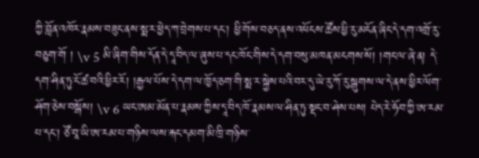ཀྱི་བློན་འཁོར་རྣམས་བཟུང་ནས་སྨ་ར་ཕྱེད་ཀ་བྲེགས་པ་དང་། ཕྱི་གོས་བཅད་ནས་འཕོངས་ཚོས་ཕྱི་རུ་མངོན་ཞིང་དེ་དག་འགྲོ་རུ་བཅུག་གོ ། \v 5 མི་ཞིག་གིས་དོན་དེ་དཱ་བིད་ལ་ཞུས་པ་དང་ཁོང་གིས་དེ་དག་བསུ་མཁན་མངགས་སོ། །གང་ལ་ཞེ་ན། དེ་དག་ཤིན་ཏུ་ངོ་ཚ་བའི་ཕྱིར་རོ། །རྒྱལ་པོས་དེ་དག་ལ་ཁྱོད་ཅག་གི་སྨ་ར་སྐྱེས་པའི་བར་དུ་ཡེ་རུ་ཀོ་རུ་སྒུགས་ལ་དེ་ནས་ཕྱིར་ལོག་ཤོག་ཅེས་བསྒོས། \v 6 ཡང་ཨམ་མོན་པ་རྣམས་ཀྱིས་དཱ་བིད་ཁོ་རྣམས་ལ་ཤིན་ཏུ་སྡང་བ་ཤེས་པས། པེད་རེ་ཧོབ་ཀྱི་ཨ་རམ་པ་དང་། ཙོ་བཱ་ཡི་ཨ་རམ་པ་གཉིས་ལས་རྐང་དམག་མི་ཁྲི་གཉིས་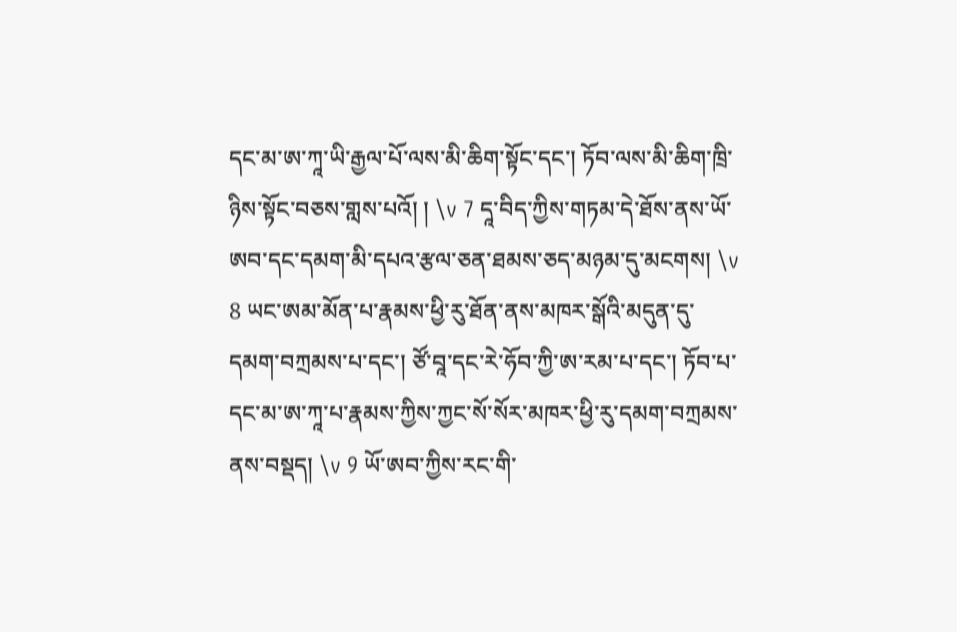དང་མ་ཨ་ཀཱ་ཡི་རྒྱལ་པོ་ལས་མི་ཆིག་སྟོང་དང་། ཏོབ་ལས་མི་ཆིག་ཁྲི་ཉིས་སྟོང་བཅས་གླས་པའོ། ། \v 7 དཱ་བིད་ཀྱིས་གཏམ་དེ་ཐོས་ནས་ཡོ་ཨབ་དང་དམག་མི་དཔའ་རྩལ་ཅན་ཐམས་ཅད་མཉམ་དུ་མངགས། \v 8 ཡང་ཨམ་མོན་པ་རྣམས་ཕྱི་རུ་ཐོན་ནས་མཁར་སྒོའི་མདུན་དུ་དམག་བཀྲམས་པ་དང་། ཙོ་བཱ་དང་རེ་ཧོབ་ཀྱི་ཨ་རམ་པ་དང་། ཏོབ་པ་དང་མ་ཨ་ཀཱ་པ་རྣམས་ཀྱིས་ཀྱང་སོ་སོར་མཁར་ཕྱི་རུ་དམག་བཀྲམས་ནས་བསྡད། \v 9 ཡོ་ཨབ་ཀྱིས་རང་གི་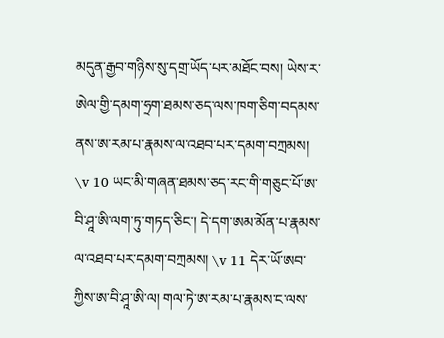མདུན་རྒྱབ་གཉིས་སུ་དགྲ་ཡོད་པར་མཐོང་བས། ཡེས་ར་ཨེལ་གྱི་དམག་ཧྲག་ཐམས་ཅད་ལས་ཁག་ཅིག་བདམས་ནས་ཨ་རམ་པ་རྣམས་ལ་འཐབ་པར་དམག་བཀྲམས། \v 10 ཡང་མི་གཞན་ཐམས་ཅད་རང་གི་གཅུང་པོ་ཨ་བི་ཤཱ་ཨི་ལག་ཏུ་གཏད་ཅིང་། དེ་དག་ཨམ་མོན་པ་རྣམས་ལ་འཐབ་པར་དམག་བཀྲམས། \v 11 དེར་ཡོ་ཨབ་ཀྱིས་ཨ་བི་ཤཱ་ཨི་ལ། གལ་ཏེ་ཨ་རམ་པ་རྣམས་ང་ལས་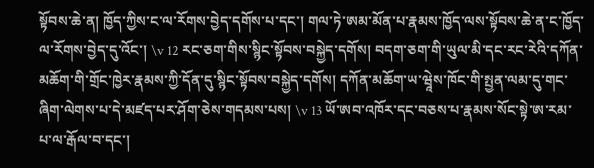སྟོབས་ཆེ་ན། ཁྱོད་ཀྱིས་ང་ལ་རོགས་བྱེད་དགོས་པ་དང་། གལ་ཏེ་ཨམ་མོན་པ་རྣམས་ཁྱོད་ལས་སྟོབས་ཆེ་ན་ང་ཁྱོད་ལ་རོགས་བྱེད་དུ་འོང་། \v 12 རང་ཅག་གིས་སྙིང་སྟོབས་བསྐྱེད་དགོས། བདག་ཅག་གི་ཡུལ་མི་དང་རང་རེའི་དཀོན་མཆོག་གི་གྲོང་ཁྱེར་རྣམས་ཀྱི་དོན་དུ་སྙིང་སྟོབས་བསྐྱེད་དགོས། དཀོན་མཆོག་ཡ་ཝཱེས་ཁོང་གི་སྤྱན་ལམ་དུ་གང་ཞིག་ལེགས་པ་དེ་མཛད་པར་ཤོག་ཅེས་གདམས་པས། \v 13 ཡོ་ཨབ་འཁོར་དང་བཅས་པ་རྣམས་སོང་སྟེ་ཨ་རམ་པ་ལ་རྒོལ་བ་དང་།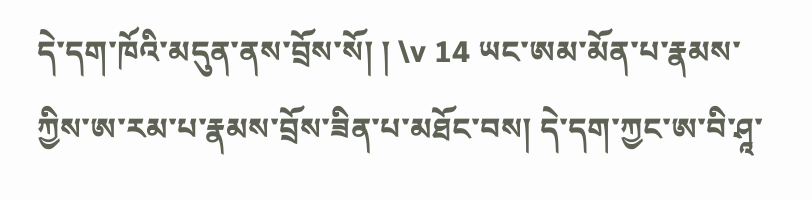དེ་དག་ཁོའི་མདུན་ནས་བྲོས་སོ། ། \v 14 ཡང་ཨམ་མོན་པ་རྣམས་ཀྱིས་ཨ་རམ་པ་རྣམས་བྲོས་ཟིན་པ་མཐོང་བས། དེ་དག་ཀྱང་ཨ་བི་ཤཱ་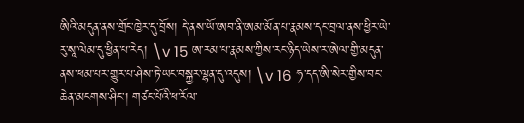ཨིའི་མདུན་ནས་གྲོང་ཁྱེར་དུ་བྲོས། དེ་ནས་ཡོ་ཨབ་ནི་ཨམ་མོན་པ་རྣམས་དང་བྲལ་ནས་ཕྱིར་ཡེ་རུ་སཱ་ལེམ་དུ་ཕྱིན་པ་རེད། \v 15 ཨ་རམ་པ་རྣམས་ཀྱིས་རང་ཉིད་ཡེས་ར་ཨེལ་གྱི་མདུན་ནས་ཕམ་པར་གྱུར་པ་ཤེས་ཏེ་ཡང་བསྐྱར་ལྷན་དུ་འདུས། \v 16 ཧ་དད་ཨི་སེར་གྱིས་བང་ཆེན་མངགས་ཤིང་། གཙང་པོའི་ཕ་རོལ་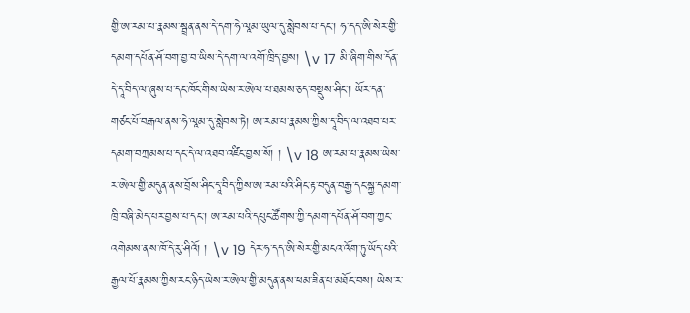གྱི་ཨ་རམ་པ་རྣམས་སྦྲན་ནས་དེ་དག་ཧེ་ལཱམ་ཡུལ་དུ་སླེབས་པ་དང་། ཧ་དད་ཨི་སེར་གྱི་དམག་དཔོན་ཤོ་བག་བྱ་བ་ཡིས་དེ་དག་ལ་འགོ་ཁྲིད་བྱས། \v 17 མི་ཞིག་གིས་དོན་དེ་དཱ་བིད་ལ་ཞུས་པ་དང་ཁོང་གིས་ཡེས་ར་ཨེལ་པ་ཐམས་ཅད་བསྡུས་ཤིང་། ཡོར་དན་གཙང་པོ་བརྒལ་ནས་ཧེ་ལཱམ་དུ་སླེབས་ཏེ། ཨ་རམ་པ་རྣམས་ཀྱིས་དཱ་བིད་ལ་འཐབ་པར་དམག་བཀྲམས་པ་དང་དེ་ལ་འཐབ་འཛིང་བྱས་སོ། ། \v 18 ཨ་རམ་པ་རྣམས་ཡེས་ར་ཨེལ་གྱི་མདུན་ནས་བྲོས་ཤིང་དཱ་བིད་ཀྱིས་ཨ་རམ་པའི་ཤིང་རྟ་བདུན་བརྒྱ་དང་སྐྱ་དམག་ཁྲི་བཞི་མེད་པར་བྱས་པ་དང་། ཨ་རམ་པའི་དཔུང་ཚོགས་ཀྱི་དམག་དཔོན་ཤོ་བག་ཀྱང་འགེམས་ནས་ཁོ་དེ་རུ་ཤིའོ། ། \v 19 དེར་ཧ་དད་ཨི་སེར་གྱི་མངའ་འོག་ཏུ་ཡོད་པའི་རྒྱལ་པོ་རྣམས་ཀྱིས་རང་ཉིད་ཡེས་ར་ཨེལ་གྱི་མདུན་ནས་ཕམ་ཟིན་པ་མཐོང་བས། ཡེས་ར་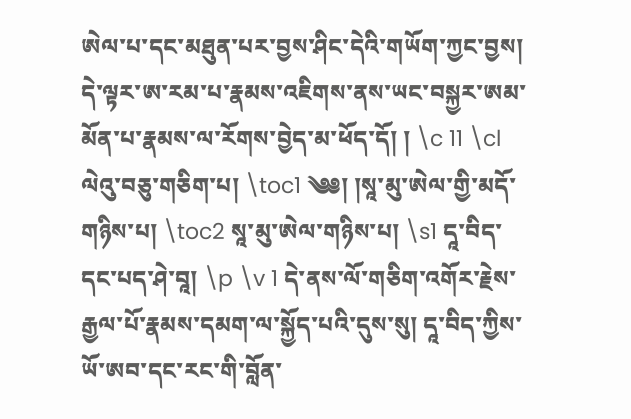ཨེལ་པ་དང་མཐུན་པར་བྱས་ཤིང་དེའི་གཡོག་ཀྱང་བྱས། དེ་ལྟར་ཨ་རམ་པ་རྣམས་འཇིགས་ནས་ཡང་བསྐྱར་ཨམ་མོན་པ་རྣམས་ལ་རོགས་བྱེད་མ་ཕོད་དོ། ། \c 11 \cl ལེའུ་བཅུ་གཅིག་པ། \toc1 ༄༅། །སཱ་མུ་ཨེལ་གྱི་མདོ་གཉིས་པ། \toc2 སཱ་མུ་ཨེལ་གཉིས་པ། \s1 དཱ་བིད་དང་པད་ཤེ་བཱ། \p \v 1 དེ་ནས་ལོ་གཅིག་འགོར་རྗེས་རྒྱལ་པོ་རྣམས་དམག་ལ་སྐྱོད་པའི་དུས་སུ། དཱ་བིད་ཀྱིས་ཡོ་ཨབ་དང་རང་གི་བློན་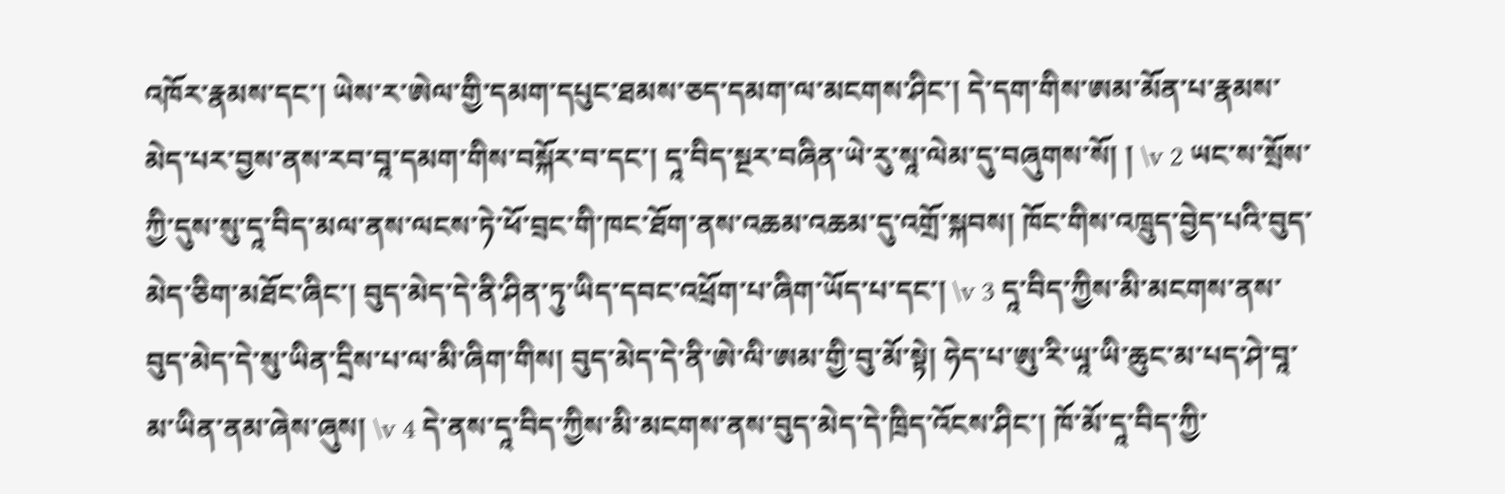འཁོར་རྣམས་དང་། ཡེས་ར་ཨེལ་གྱི་དམག་དཔུང་ཐམས་ཅད་དམག་ལ་མངགས་ཤིང་། དེ་དག་གིས་ཨམ་མོན་པ་རྣམས་མེད་པར་བྱས་ནས་རབ་བཱ་དམག་གིས་བསྐོར་བ་དང་། དཱ་བིད་སྔར་བཞིན་ཡེ་རུ་སཱ་ལེམ་དུ་བཞུགས་སོ། ། \v 2 ཡང་ས་སྲོས་ཀྱི་དུས་སུ་དཱ་བིད་མལ་ནས་ལངས་ཏེ་ཕོ་བྲང་གི་ཁང་ཐོག་ནས་འཆམ་འཆམ་དུ་འགྲོ་སྐབས། ཁོང་གིས་འཁྲུད་བྱེད་པའི་བུད་མེད་ཅིག་མཐོང་ཞིང་། བུད་མེད་དེ་ནི་ཤིན་ཏུ་ཡིད་དབང་འཕྲོག་པ་ཞིག་ཡོད་པ་དང་། \v 3 དཱ་བིད་ཀྱིས་མི་མངགས་ནས་བུད་མེད་དེ་སུ་ཡིན་དྲིས་པ་ལ་མི་ཞིག་གིས། བུད་མེད་དེ་ནི་ཨེ་ལི་ཨམ་གྱི་བུ་མོ་སྟེ། ཧེད་པ་ཨུ་རི་ཡཱ་ཡི་ཆུང་མ་པད་ཤེ་བཱ་མ་ཡིན་ནམ་ཞེས་ཞུས། \v 4 དེ་ནས་དཱ་བིད་ཀྱིས་མི་མངགས་ནས་བུད་མེད་དེ་ཁྲིད་འོངས་ཤིང་། ཁོ་མོ་དཱ་བིད་ཀྱི་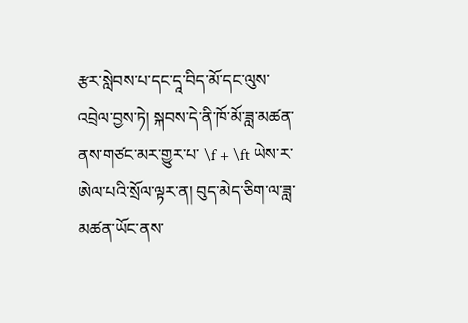རྩར་སླེབས་པ་དང་དཱ་བིད་མོ་དང་ལུས་འབྲེལ་བྱས་ཏེ། སྐབས་དེ་ནི་ཁོ་མོ་ཟླ་མཚན་ནས་གཙང་མར་གྱུར་པ་ \f + \ft ཡེས་ར་ཨེལ་པའི་སྲོལ་ལྟར་ན། བུད་མེད་ཅིག་ལ་ཟླ་མཚན་ཡོང་ནས་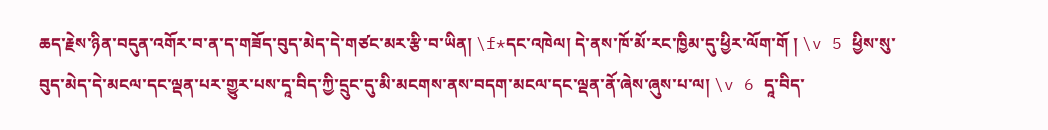ཆད་རྗེས་ཉིན་བདུན་འགོར་བ་ན་ད་གཟོད་བུད་མེད་དེ་གཙང་མར་རྩི་བ་ཡིན། \f*དང་འཁེལ། དེ་ནས་ཁོ་མོ་རང་ཁྱིམ་དུ་ཕྱིར་ལོག་གོ ། \v 5 ཕྱིས་སུ་བུད་མེད་དེ་མངལ་དང་ལྡན་པར་གྱུར་པས་དཱ་བིད་ཀྱི་དྲུང་དུ་མི་མངགས་ནས་བདག་མངལ་དང་ལྡན་ནོ་ཞེས་ཞུས་པ་ལ། \v 6 དཱ་བིད་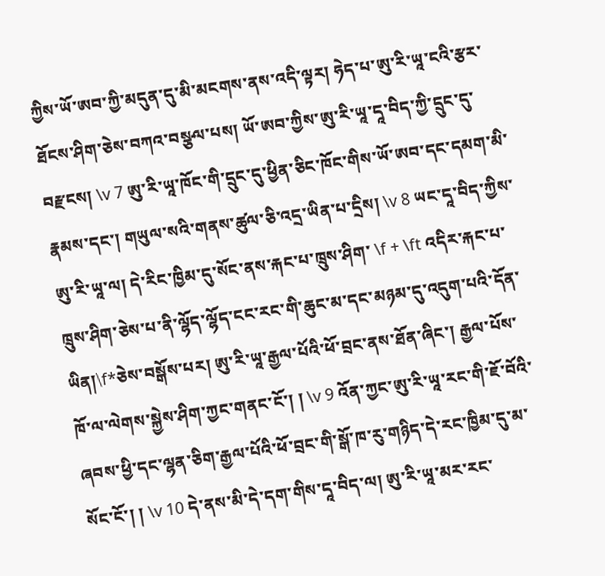ཀྱིས་ཡོ་ཨབ་ཀྱི་མདུན་དུ་མི་མངགས་ནས་འདི་ལྟར། ཧེད་པ་ཨུ་རི་ཡཱ་ངའི་རྩར་ཐོངས་ཤིག་ཅེས་བཀའ་བསྩལ་པས། ཡོ་ཨབ་ཀྱིས་ཨུ་རི་ཡཱ་དཱ་བིད་ཀྱི་དྲུང་དུ་བརྫངས། \v 7 ཨུ་རི་ཡཱ་ཁོང་གི་དྲུང་དུ་ཕྱིན་ཅིང་ཁོང་གིས་ཡོ་ཨབ་དང་དམག་མི་རྣམས་དང་། གཡུལ་སའི་གནས་ཚུལ་ཅི་འདྲ་ཡིན་པ་དྲིས། \v 8 ཡང་དཱ་བིད་ཀྱིས་ཨུ་རི་ཡཱ་ལ། དེ་རིང་ཁྱིམ་དུ་སོང་ནས་རྐང་པ་ཁྲུས་ཤིག་ \f + \ft འདིར་རྐང་པ་ཁྲུས་ཤིག་ཅེས་པ་ནི་ལྷོད་ལྷོད་ངང་རང་གི་ཆུང་མ་དང་མཉམ་དུ་འདུག་པའི་དོན་ཡིན།\f*ཅེས་བསྒོས་པར། ཨུ་རི་ཡཱ་རྒྱལ་པོའི་ཕོ་བྲང་ནས་ཐོན་ཞིང་། རྒྱལ་པོས་ཁོ་ལ་ལེགས་སྐྱེས་ཤིག་ཀྱང་གནང་ངོ་། ། \v 9 འོན་ཀྱང་ཨུ་རི་ཡཱ་རང་གི་ཇོ་བོའི་ཞབས་ཕྱི་དང་ལྷན་ཅིག་རྒྱལ་པོའི་ཕོ་བྲང་གི་སྒོ་ཁ་རུ་གཉིད་དེ་རང་ཁྱིམ་དུ་མ་སོང་ངོ་། ། \v 10 དེ་ནས་མི་དེ་དག་གིས་དཱ་བིད་ལ། ཨུ་རི་ཡཱ་མར་རང་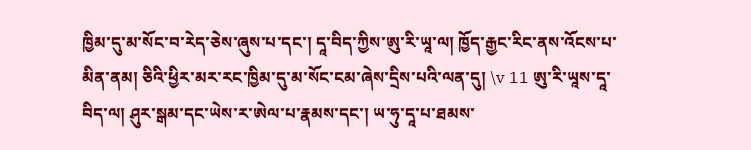ཁྱིམ་དུ་མ་སོང་བ་རེད་ཅེས་ཞུས་པ་དང་། དཱ་བིད་ཀྱིས་ཨུ་རི་ཡཱ་ལ། ཁྱོད་རྒྱང་རིང་ནས་འོངས་པ་མིན་ནམ། ཅིའི་ཕྱིར་མར་རང་ཁྱིམ་དུ་མ་སོང་ངམ་ཞེས་དྲིས་པའི་ལན་དུ། \v 11 ཨུ་རི་ཡཱས་དཱ་བིད་ལ། ཤུར་སྒམ་དང་ཡེས་ར་ཨེལ་པ་རྣམས་དང་། ཡ་ཧུ་དཱ་པ་ཐམས་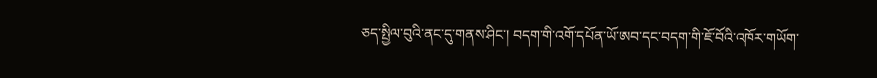ཅད་སྤྱིལ་བུའི་ནང་དུ་གནས་ཤིང་། བདག་གི་འགོ་དཔོན་ཡོ་ཨབ་དང་བདག་གི་ཇོ་བོའི་འཁོར་གཡོག་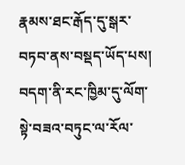རྣམས་ཐང་རྒོད་དུ་སྒར་བཏབ་ནས་བསྡད་ཡོད་པས། བདག་ནི་རང་ཁྱིམ་དུ་ལོག་སྟེ་བཟའ་བཏུང་ལ་རོལ་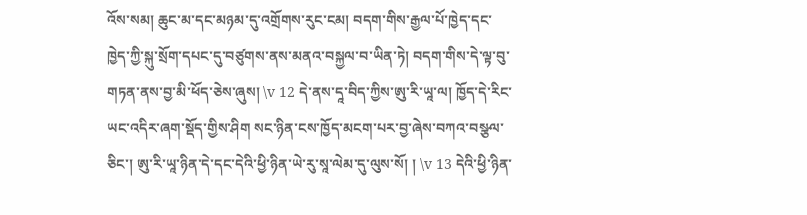འོས་སམ། ཆུང་མ་དང་མཉམ་དུ་འགྲོགས་རུང་ངམ། བདག་གིས་རྒྱལ་པོ་ཁྱེད་དང་ཁྱེད་ཀྱི་སྐུ་སྲོག་དཔང་དུ་བཙུགས་ནས་མནའ་བསྐྱལ་བ་ཡིན་ཏེ། བདག་གིས་དེ་ལྟ་བུ་གཏན་ནས་བྱ་མི་ཕོད་ཅེས་ཞུས། \v 12 དེ་ནས་དཱ་བིད་ཀྱིས་ཨུ་རི་ཡཱ་ལ། ཁྱོད་དེ་རིང་ཡང་འདིར་ཞག་སྡོད་གྱིས་ཤིག སང་ཉིན་ངས་ཁྱོད་མངག་པར་བྱ་ཞེས་བཀའ་བསྩལ་ཅིང་། ཨུ་རི་ཡཱ་ཉིན་དེ་དང་དེའི་ཕྱི་ཉིན་ཡེ་རུ་སཱ་ལེམ་དུ་ལུས་སོ། ། \v 13 དེའི་ཕྱི་ཉིན་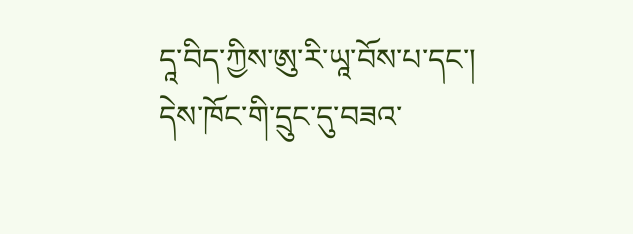དཱ་བིད་ཀྱིས་ཨུ་རི་ཡཱ་བོས་པ་དང་། དེས་ཁོང་གི་དྲུང་དུ་བཟའ་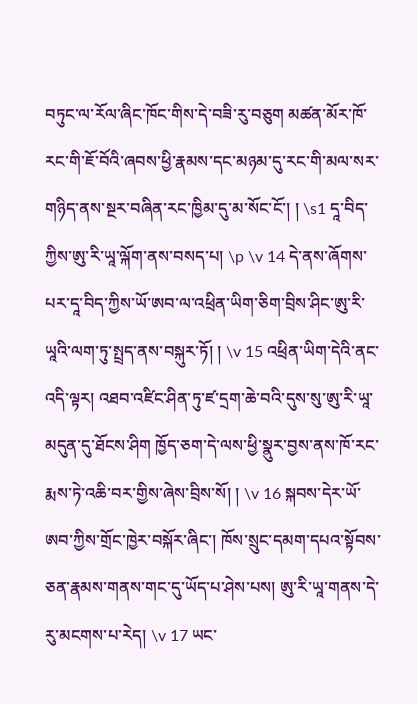བཏུང་ལ་རོལ་ཞིང་ཁོང་གིས་དེ་བཟི་རུ་བཅུག མཚན་མོར་ཁོ་རང་གི་ཇོ་བོའི་ཞབས་ཕྱི་རྣམས་དང་མཉམ་དུ་རང་གི་མལ་སར་གཉིད་ནས་སྔར་བཞིན་རང་ཁྱིམ་དུ་མ་སོང་ངོ་། ། \s1 དཱ་བིད་ཀྱིས་ཨུ་རི་ཡཱ་ལྐོག་ནས་བསད་པ། \p \v 14 དེ་ནས་ཞོགས་པར་དཱ་བིད་ཀྱིས་ཡོ་ཨབ་ལ་འཕྲིན་ཡིག་ཅིག་བྲིས་ཤིང་ཨུ་རི་ཡཱའི་ལག་ཏུ་སྤྲད་ནས་བསྐུར་ཏོ། ། \v 15 འཕྲིན་ཡིག་དེའི་ནང་འདི་ལྟར། འཐབ་འཛིང་ཤིན་ཏུ་ཛ་དྲག་ཆེ་བའི་དུས་སུ་ཨུ་རི་ཡཱ་མདུན་དུ་ཐོངས་ཤིག ཁྱོད་ཅག་དེ་ལས་ཕྱི་སྣུར་བྱས་ནས་ཁོ་རང་རྨས་ཏེ་འཆི་བར་གྱིས་ཞེས་བྲིས་སོ། ། \v 16 སྐབས་དེར་ཡོ་ཨབ་ཀྱིས་གྲོང་ཁྱེར་བསྐོར་ཞིང་། ཁོས་སྲུང་དམག་དཔའ་སྟོབས་ཅན་རྣམས་གནས་གང་དུ་ཡོད་པ་ཤེས་པས། ཨུ་རི་ཡཱ་གནས་དེ་རུ་མངགས་པ་རེད། \v 17 ཡང་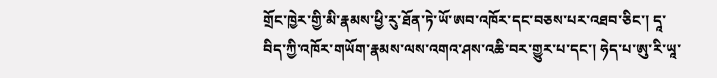གྲོང་ཁྱེར་གྱི་མི་རྣམས་ཕྱི་རུ་ཐོན་ཏེ་ཡོ་ཨབ་འཁོར་དང་བཅས་པར་འཐབ་ཅིང་། དཱ་བིད་ཀྱི་འཁོར་གཡོག་རྣམས་ལས་འགའ་ཤས་འཆི་བར་གྱུར་པ་དང་། ཧེད་པ་ཨུ་རི་ཡཱ་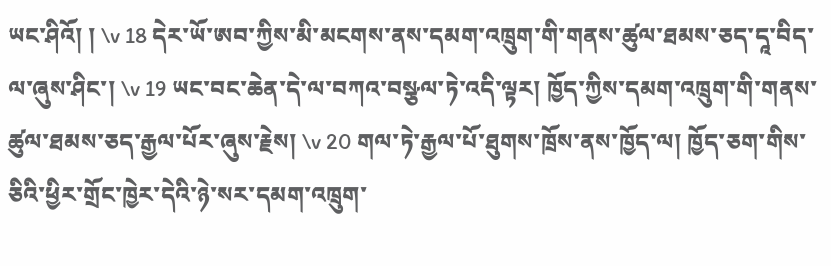ཡང་ཤིའོ། ། \v 18 དེར་ཡོ་ཨབ་ཀྱིས་མི་མངགས་ནས་དམག་འཁྲུག་གི་གནས་ཚུལ་ཐམས་ཅད་དཱ་བིད་ལ་ཞུས་ཤིང་། \v 19 ཡང་བང་ཆེན་དེ་ལ་བཀའ་བསྩལ་ཏེ་འདི་ལྟར། ཁྱོད་ཀྱིས་དམག་འཁྲུག་གི་གནས་ཚུལ་ཐམས་ཅད་རྒྱལ་པོར་ཞུས་རྗེས། \v 20 གལ་ཏེ་རྒྱལ་པོ་ཐུགས་ཁྲོས་ནས་ཁྱོད་ལ། ཁྱོད་ཅག་གིས་ཅིའི་ཕྱིར་གྲོང་ཁྱེར་དེའི་ཉེ་སར་དམག་འཁྲུག་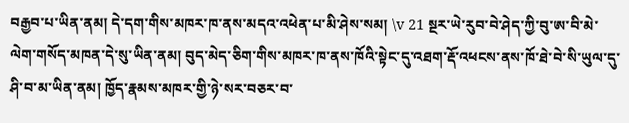བརྒྱབ་པ་ཡིན་ནམ། དེ་དག་གིས་མཁར་ཁ་ནས་མདའ་འཕེན་པ་མི་ཤེས་སམ། \v 21 སྔར་ཡེ་རུབ་བེ་ཤེད་ཀྱི་བུ་ཨ་བི་མེ་ལེག་གསོད་མཁན་དེ་སུ་ཡིན་ནམ། བུད་མེད་ཅིག་གིས་མཁར་ཁ་ནས་ཁོའི་སྟེང་དུ་འཐག་རྡོ་འཕངས་ནས་ཁོ་ཐེ་བེ་སི་ཡུལ་དུ་ཤི་བ་མ་ཡིན་ནམ། ཁྱོད་རྣམས་མཁར་གྱི་ཉེ་སར་བཅར་བ་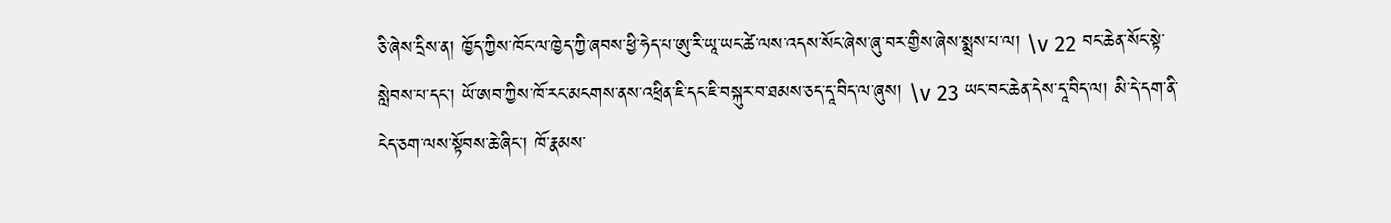ཅི་ཞེས་དྲིས་ན། ཁྱོད་ཀྱིས་ཁོང་ལ་ཁྱེད་ཀྱི་ཞབས་ཕྱི་ཧེད་པ་ཨུ་རི་ཡཱ་ཡང་ཚེ་ལས་འདས་སོང་ཞེས་ཞུ་བར་གྱིས་ཞེས་སྨྲས་པ་ལ། \v 22 བང་ཆེན་སོང་སྟེ་སླེབས་པ་དང་། ཡོ་ཨབ་ཀྱིས་ཁོ་རང་མངགས་ནས་འཕྲིན་ཇི་དང་ཇི་བསྐུར་བ་ཐམས་ཅད་དཱ་བིད་ལ་ཞུས། \v 23 ཡང་བང་ཆེན་དེས་དཱ་བིད་ལ། མི་དེ་དག་ནི་ངེད་ཅག་ལས་སྟོབས་ཆེ་ཞིང་། ཁོ་རྣམས་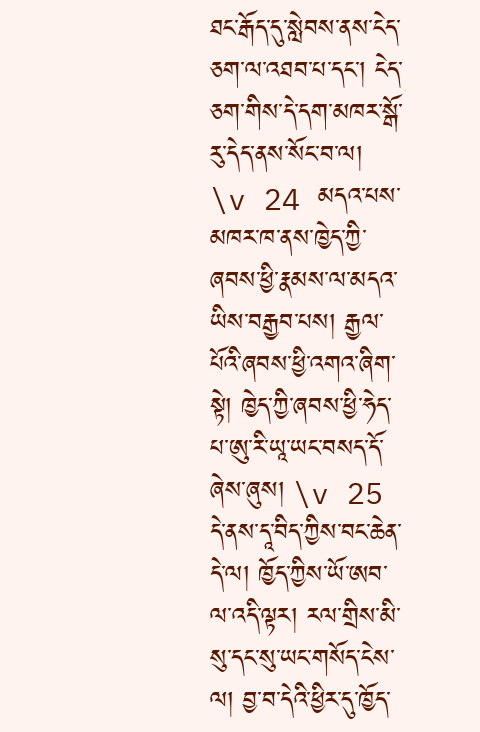ཐང་རྒོད་དུ་སླེབས་ནས་ངེད་ཅག་ལ་འཐབ་པ་དང་། ངེད་ཅག་གིས་དེ་དག་མཁར་སྒོ་རུ་དེད་ནས་སོང་བ་ལ། \v 24 མདའ་པས་མཁར་ཁ་ནས་ཁྱེད་ཀྱི་ཞབས་ཕྱི་རྣམས་ལ་མདའ་ཡིས་བརྒྱབ་པས། རྒྱལ་པོའི་ཞབས་ཕྱི་འགའ་ཞིག་སྟེ། ཁྱེད་ཀྱི་ཞབས་ཕྱི་ཧེད་པ་ཨུ་རི་ཡཱ་ཡང་བསད་དོ་ཞེས་ཞུས། \v 25 དེ་ནས་དཱ་བིད་ཀྱིས་བང་ཆེན་དེ་ལ། ཁྱོད་ཀྱིས་ཡོ་ཨབ་ལ་འདི་ལྟར། རལ་གྲིས་མི་སུ་དང་སུ་ཡང་གསོད་ངེས་ལ། བྱ་བ་དེའི་ཕྱིར་དུ་ཁྱོད་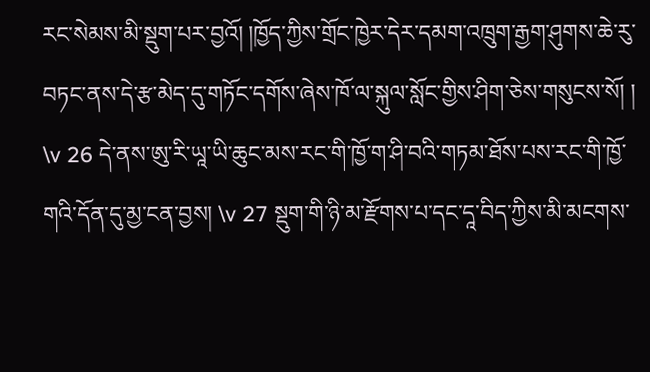རང་སེམས་མི་སྡུག་པར་བྱའོ། །ཁྱོད་ཀྱིས་གྲོང་ཁྱེར་དེར་དམག་འཁྲུག་རྒྱག་ཤུགས་ཆེ་རུ་བཏང་ནས་དེ་རྩ་མེད་དུ་གཏོང་དགོས་ཞེས་ཁོ་ལ་སྐུལ་སློང་གྱིས་ཤིག་ཅེས་གསུངས་སོ། ། \v 26 དེ་ནས་ཨུ་རི་ཡཱ་ཡི་ཆུང་མས་རང་གི་ཁྱོ་ག་ཤི་བའི་གཏམ་ཐོས་པས་རང་གི་ཁྱོ་གའི་དོན་དུ་མྱ་ངན་བྱས། \v 27 སྡུག་གི་ཉི་མ་རྫོགས་པ་དང་དཱ་བིད་ཀྱིས་མི་མངགས་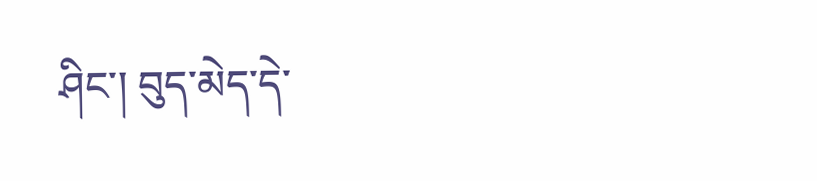ཤིང་། བུད་མེད་དེ་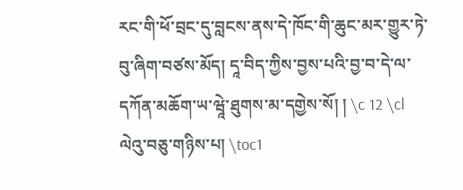རང་གི་ཕོ་བྲང་དུ་བླངས་ནས་དེ་ཁོང་གི་ཆུང་མར་གྱུར་ཏེ་བུ་ཞིག་བཙས་མོད། དཱ་བིད་ཀྱིས་བྱས་པའི་བྱ་བ་དེ་ལ་དཀོན་མཆོག་ཡ་ཝཱེ་ཐུགས་མ་དགྱེས་སོ། ། \c 12 \cl ལེའུ་བཅུ་གཉིས་པ། \toc1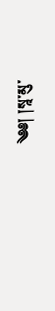༄༅། །སཱ་མུ་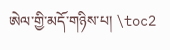ཨེལ་གྱི་མདོ་གཉིས་པ། \toc2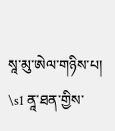སཱ་མུ་ཨེལ་གཉིས་པ། \s1 ནཱ་ཐན་གྱིས་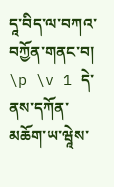དཱ་བིད་ལ་བཀའ་བཀྱོན་གནང་བ། \p \v 1 དེ་ནས་དཀོན་མཆོག་ཡ་ཝཱེས་